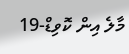މާލެ އިން ކޮވިޑް-19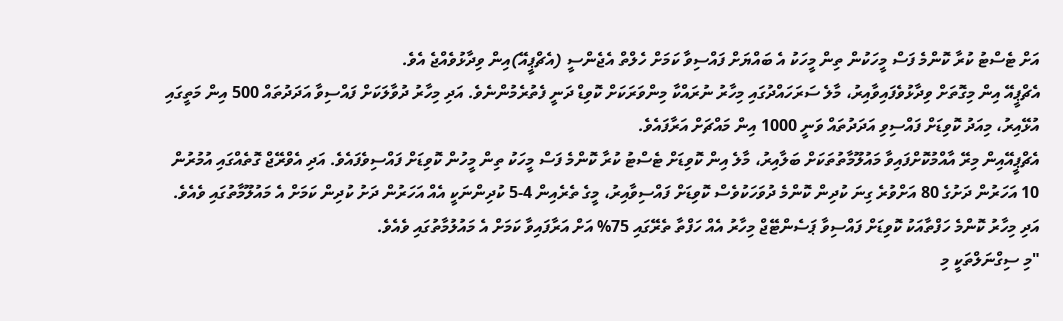އަށް ޓެސްޓު ކުރާ ކޮންމެ ފަސް މީހަކުން ތިން މީހަކު އެ ބައްޔަށް ފައްސިވާ ކަމަށް ހެލްތް އެޖެންސީ (އެޗްޕީއޭ)އިން ވިދާޅުވެއްޖެ އެވެ.
އެޗްޕީއޭ އިން މިގޮތަށް ވިދާޅުވެފައިވާއިރު، މާލެ ސަރަހައްދުގައި މިހާރު ނުރައްކާ މިންވަރަކަށް ކޮވިޑް ދަނީ ފެތުރެމުންނެވެ. އަދި މިހާރު ދުވާލަކަށް ފައްސިވާ އަދަދުތައް 500 އިން މަތީގައި އުޅޭއިރު، މިއަދު ކޮވިޑަށް ފައްސިވި އަދަދުތައް ވަނީ 1000 އިން މައްޗަށް އަރާފައެވެ.
އެޗްޕީއޭއިން މިރޭ އާއްމުކޮށްފައިވާ މައުލޫމާތުތަކަށް ބަލާއިރު، މާލެ އިން ކޮވިޑަށް ޓެސްޓު ކުރާ ކޮންމެ ފަސް މީހަކު ތިން މީހުން ކޮވިޑަށް ފައްސިވެފައެވެ. އަދި އެވްރޭޖް ގޮތެއްގައި އުމުރުން 10 އަހަރުން ދަށުގެ 80 އަށްވުރެ ގިނަ ކުދިން ކޮންމެ ދުވަހަކުވެސް ކޮވިޑަށް ފައްސިވާއިރު، މީގެ ތެރެއިން 4-5 ކުދިންނަކީ އެއް އަހަރުން ދަށު ކުދިން ކަމަށް އެ މައުލޫމާތުގައި ވެއެވެ.
އަދި މިހާރު ކޮންމެ ހަފްތާއަކު ކޮވިޑަށް ފައްސިވާ ޕަސެންޓޭޖް މިހާރު އެއް ހަފްތާ ތެރޭގައި 75% އަށް އަރާފައިވާ ކަމަށް އެ މައުލުމާތުގައި ވެއެވެ.
"މި ސިގްނަލްތަކީ މި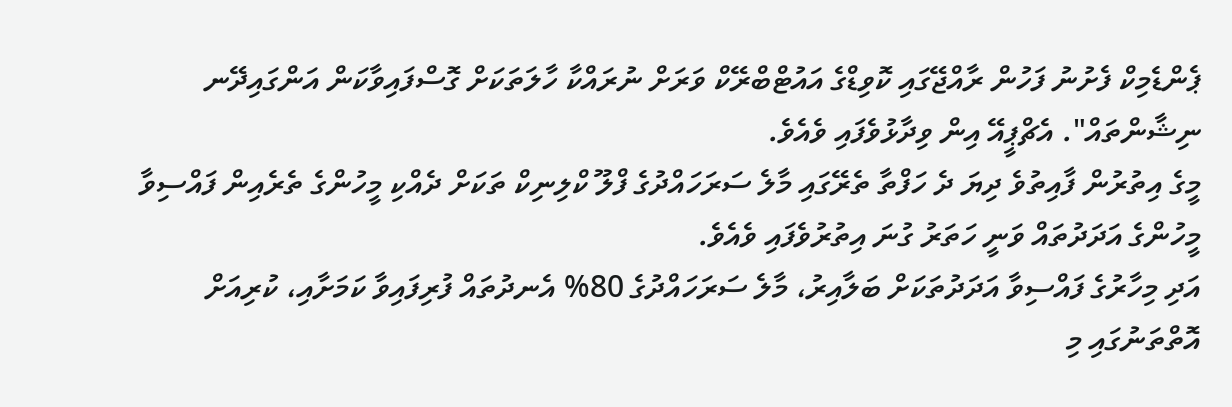ޕެންޑެމިކް ފެށުނު ފަހުން ރާއްޖޭގައި ކޮވިޑްގެ އައުޓްބްރޭކް ވަރަށް ނުރައްކާ ހާލަތަކަށް ގޮސްފައިވާކަން އަންގައިދޭނ ނިޝާންތައް". އެޗްޕީއޭ އިން ވިދާޅުވެފައި ވެއެވެ.
މީގެ އިތުރުން ފާއިތުވެ ދިޔަ ދެ ހަފްތާ ތެރޭގައި މާލެ ސަރަހައްދުގެ ފްލޫ ކްލިނިކް ތަކަށް ދެއްކި މީހުންގެ ތެރެއިން ފައްސިވާ މީހުންގެ އަދަދުތައް ވަނީ ހަތަރު ގުނަ އިތުރުވެފައި ވެއެވެ.
އަދި މިހާރުގެ ފައްސިވާ އަދަދުތަކަށް ބަލާއިރު، މާލެ ސަރަހައްދުގެ 80% އެނދުތައް ފުރިފައިވާ ކަމަށާއި، ކުރިއަށް އޮތްތަނުގައި މި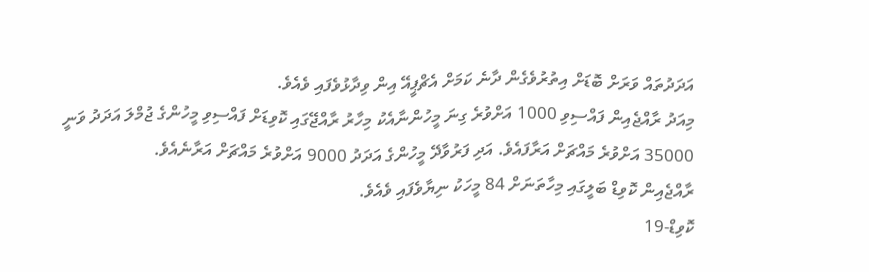އަދަދުތައް ވަރަށް ބޮޑަށް އިތުރުވެގެން ދާނެ ކަމަށް އެޗްޕީއޭ އިން ވިދާޅުވެފައި ވެއެވެ.
މިއަދު ރާއްޖެއިން ފައްސިވި 1000 އަށްވުރެ ގިނަ މީހުންނާއެކު މިހާރު ރާއްޖޭގައި ކޮވިޑަށް ފައްސިވި މީހުންގެ ޖުމްލަ އަދަދު ވަނީ 35000 އަށްވުރެ މައްޗަށް އަރާފައެވެ. އަދި ފަރުވާދޭ މީހުންގެ އަދަދު 9000 އަށްވުރެ މައްޗަށް އަރާނެއެވެ.
ރާއްޖެއިން ކޮވިޑް ބަލީގައި މިހާތަނަށް 84 މީހަކު ނިޔާވެފައި ވެއެވެ.
ކޮވިޑް-19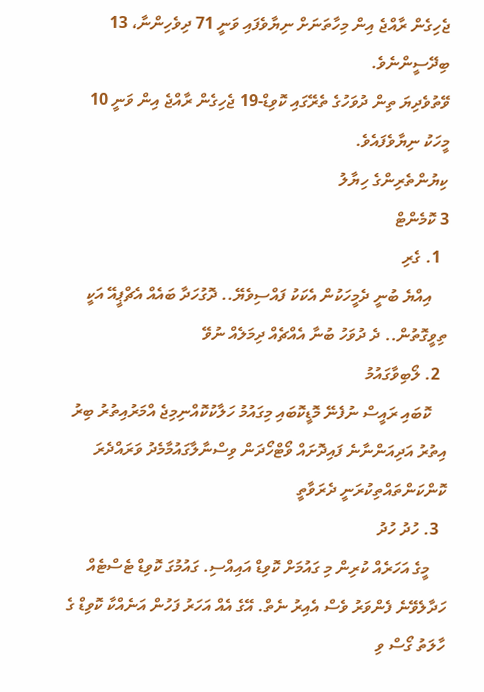ޖެހިގެން ރާއްޖެ އިން މިހާތަނަށް ނިޔާވެފައި ވަނީ 71 ދިވެހިންނާ، 13 ބިދޭސީންނެވެ.
ވޭތުވެދިޔަ ތިން ދުވަހުގެ ތެރޭގައި ކޮވިޑް-19 ޖެހިގެން ރާއްޖެ އިން ވަނީ 10 މީހަކު ނިޔާވެފައެވެ.
ކިޔުންތެރިންގެ ހިޔާލު
3 ކޮމެންޓް
  1. ގެރި
    އިއްޔެ ބުނީ ދެމީހަކުން އެކަކު ފައްސިވެޔޭ.. ދޮގުހަދާ ބައެއް އެޗްޕީއޭ އަކީ ތިވީގޮތުން.. ދެ ދުވަހު ބުނާ އެއްޗެއް ދިމަލެއް ނުވޭ
  2. ލޯބިވާގައުމު
    ކޮބައި ރައީސް ނުފެނޭ މޮޑީކޮބައި މިގައުމު ހަލާކުކޮއްނިމިޖެ އްމަރުއިތުރު ބިރު އިތުރު އަދިއަންނާނެ ފައިދޮށައް ވޯޓްހޯދަން ވިސްނާލާގައުމާމެދު ވަރައްދެރަ ކޮންކަންތައްތިކުރަނީ ދެރަވާތީ
  3. ހުދު ހުދު
    މީގެ އަހަރެއް ކުރިން މި ގައުމަށް ކޮވިޑް އައިއްސި. ގައުމުގަ ކޮވިޑް ޓެސްޓެއް ހަދާލެވޭނެ ފެންވަރު ވެސް އެއިރު ނެތް. އޭގެ އެއް އަހަރު ފަހުން އަނެއްކާ ކޮވިޑް ގެ ހާލަތު ގޯސް ވި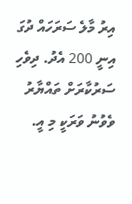އިރު މާލެ ސަރަހައް ދުގަ އިނީ 200 އެދު. ދިވެހި ސަރުކާރަށް ތައްޔާރު ވެވުނު ވަރަކީ މި އީ.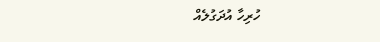ހުރިހާ އުދަގުލެއް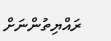ރައްޔިތުންނަށް